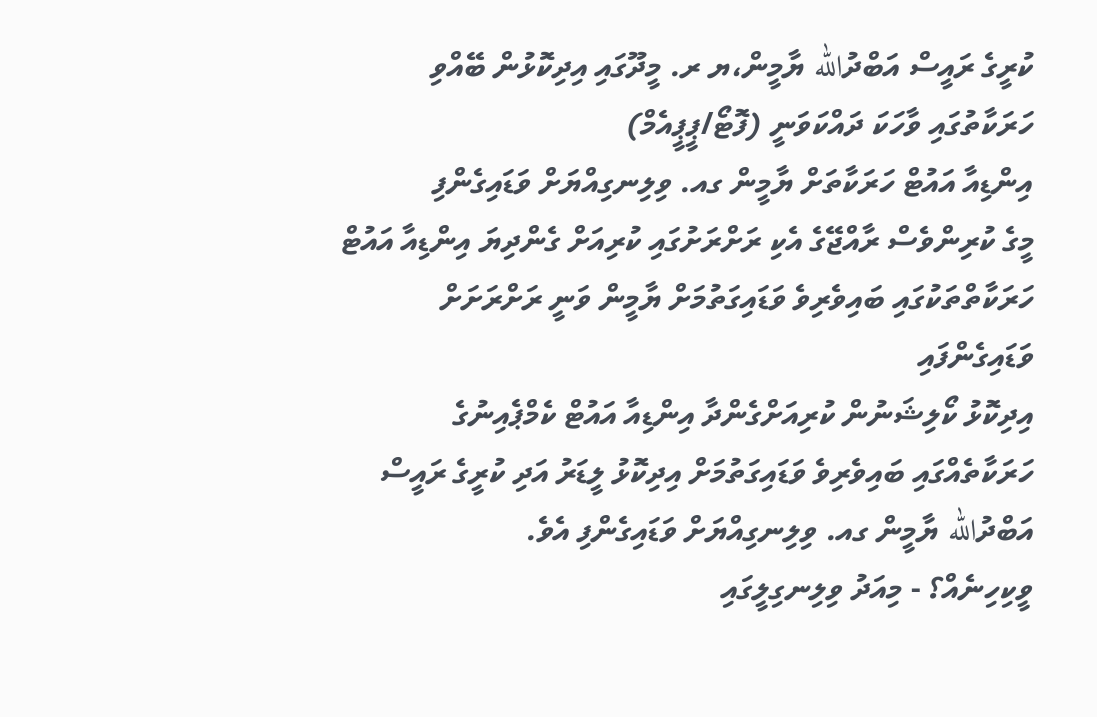ކުރީގެ ރައީސް އަބްދުالله ޔާމީން،ޔ ރ. މީދޫގައި އިދިކޮޅުން ބޭއްވި ހަރަކާތުގައި ވާހަކަ ދައްކަވަނީ (ފޮޓޯ/ޕީޕީއެމް)
އިންޑިއާ އައުޓް ހަރަކާތަށް ޔާމީން ގއ. ވިލިނގިއްޔަށް ވަޑައިގެންފި
މީގެ ކުރިންވެސް ރާއްޖޭގެ އެކި ރަށްރަށުގައި ކުރިއަށް ގެންދިޔަ އިންޑިއާ އައުޓް ހަރަކާތްތަކުގައި ބައިވެރިވެ ވަޑައިގަތުމަށް ޔާމީން ވަނީ ރަށްރަށަށް ވަޑައިގެންފައި
އިދިކޮޅު ކޯލިޝަނުން ކުރިއަށްގެންދާ އިންޑިއާ އައުޓް ކެމްޕެއިނުގެ ހަރަކާތެއްގައި ބައިވެރިވެ ވަޑައިގަތުމަށް އިދިކޮޅު ލީޑަރު އަދި ކުރީގެ ރައީސް އަބްދުالله ޔާމީން ގއ. ވިލިނގިއްޔަށް ވަޑައިގެންފި އެވެ.
ވީކިހިނެއް؟ - މިއަދު ވިލިނގިލީގައި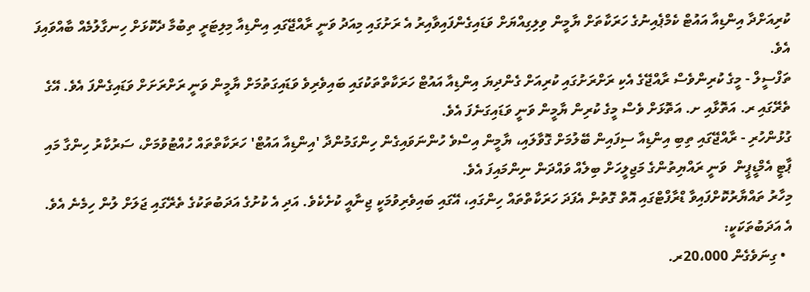ކުރިއަށްދާ އިންޑިއާ އައުޓް ކެމްޕެއިނުގެ ހަރަކާތަށް ޔާމީން ވިލިގިއްޔަށް ވަޑައިގެންފައިވާއިރު އެ ރަށުގައި މިއަދު ވަނީ ރާއްޖޭގައި އިންޑިއާ މިލިޓަރީ ތިބުމާ ދެކޮޅަށް ހިނގާލުމެއް ބާއްވައިފަ އެވެ.
ތަފްސީލް - މީގެ ކުރިންވެސް ރާއްޖޭގެ އެކި ރަށްރަށުގައި ކުރިއަށް ގެންދިޔަ އިންޑިއާ އައުޓް ހަރަކާތްތަކުގައި ބައިވެރިވެ ވަޑައިގަތުމަށް ޔާމީން ވަނީ ރަށްރަށަށް ވަޑައިގެންފަ އެވެ. އޭގެ ތެރޭގައި ރ. އަތޮޅާއި ށ. އަތޮޅަށް ވެސް މީގެ ކުރިން ޔާމީން ވަނީ ވަޑައިގަނެފަ އެވެ.
ގުޅުންހުރި - ރާއްޖޭގައި ތިބި އިންޑިއާ ސިފައިން ބޭލުމަށް ގޮވާލައި، ޔާމީން އިސްވެ ހުންނަވައިގެން ހިންގަމުންދާ 'އިންޑިއާ އައުޓް' ހަރަކާތްތައް ހުއްޓުވުމަށް، ސަރުކާރު ހިންގާ މައި ޕާޓީ އެމްޑީޕީން  ވަނީ ރައްޔިތުންގެ މަޖިލީހަށް ބިލެއް ވައްދަން ނިންމައިފަ އެވެ.
މިހާރު ތައްޔާރުކޮށްފައިވާ ޑްރާފްޓްގައި އޮތް ގޮތުން އެފަދަ ހަރަކާތްތައް ހިންގައި، އޭގައި ބައިވެރިވުމަކީ ޖިނާއީ ކުށެކެވެ. އަދި އެ ކުށުގެ އަދަބުތަކުގެ ތެރޭގައި ޖަލަށް ލުން ހިމެނެ އެވެ. އެ އަދަބުތަކަކީ:
  • ގިނަވެގެން 20،000ރ.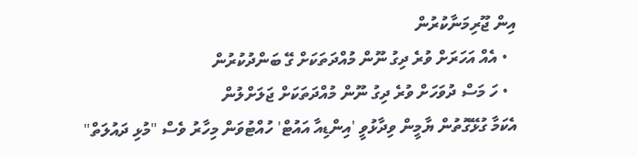އިން ޖޫރިމަނާކުރުން
  • އެއް އަހަރަށް ވުރެ ދިގު ނޫން މުއްދަތަކަށް ގޭ ބަންދުކުރުން
  • ހަ މަސް ދުވަހަށް ވުރެ ދިގު ނޫން މުއްދަތަކަށް ޖަލަށްލުން
އެކަމާ ގުޅޭގޮތުން ޔާމީން ވިދާޅުވީ 'އިންޑިއާ އައުޓް' ހުއްޓުވަން މިހާރު ވެސް "މުޅި ދައުލަތް"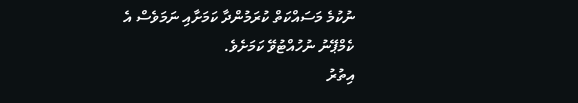ނުކުމެ މަސައްކަތް ކުރަމުންދާ ކަމަށާއި ނަމަވެސް އެ ކެމްޕޭނު ނުހުއްޓުވޭ ކަމަށެވެ.
އިތުރު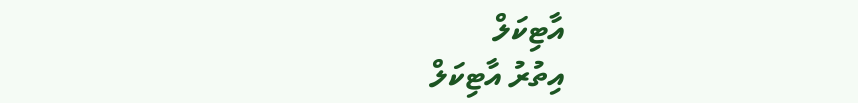އާޓިކަލް
އިތުރު އާޓިކަލް